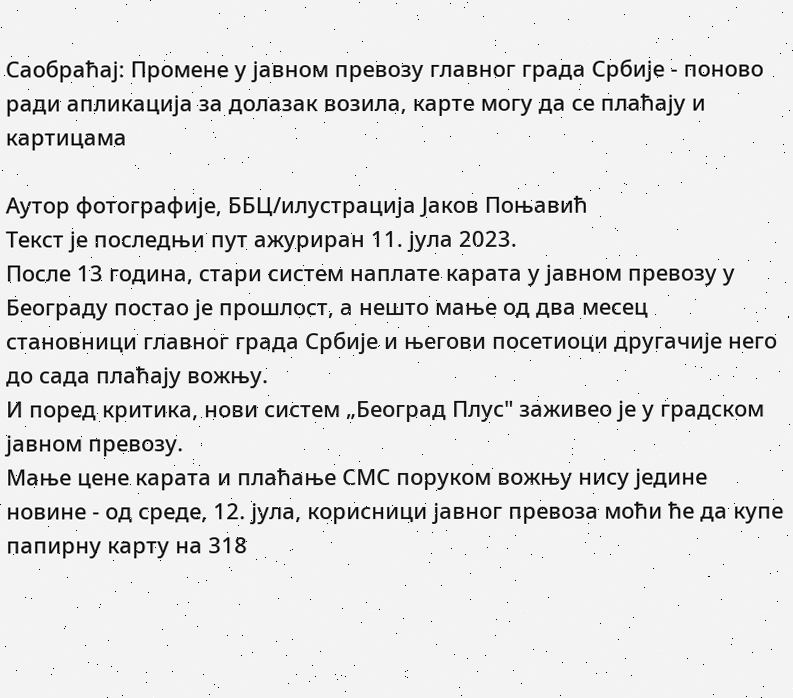Саобраћај: Промене у јавном превозу главног града Србије - поново ради апликација за долазак возила, карте могу да се плаћају и картицама

Аутор фотографије, ББЦ/илустрација Јаков Поњавић
Текст је последњи пут ажуриран 11. јула 2023.
После 13 година, стари систем наплате карата у јавном превозу у Београду постао је прошлост, а нешто мање од два месец становници главног града Србије и његови посетиоци другачије него до сада плаћају вожњу.
И поред критика, нови систем „Београд Плус" заживео је у градском јавном превозу.
Мање цене карата и плаћање СМС поруком вожњу нису једине новине - од среде, 12. јула, корисници јавног превоза моћи ће да купе папирну карту на 318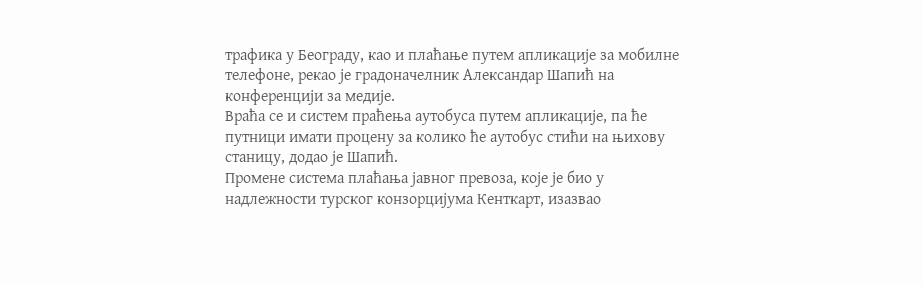трафика у Београду, као и плаћање путем апликације за мобилне телефоне, рекао је градоначелник Александар Шапић на конференцији за медије.
Враћа се и систем праћења аутобуса путем апликације, па ће путници имати процену за колико ће аутобус стићи на њихову станицу, додао је Шапић.
Промене система плаћања јавног превоза, које је био у надлежности турског конзорцијума Кенткарт, изазвао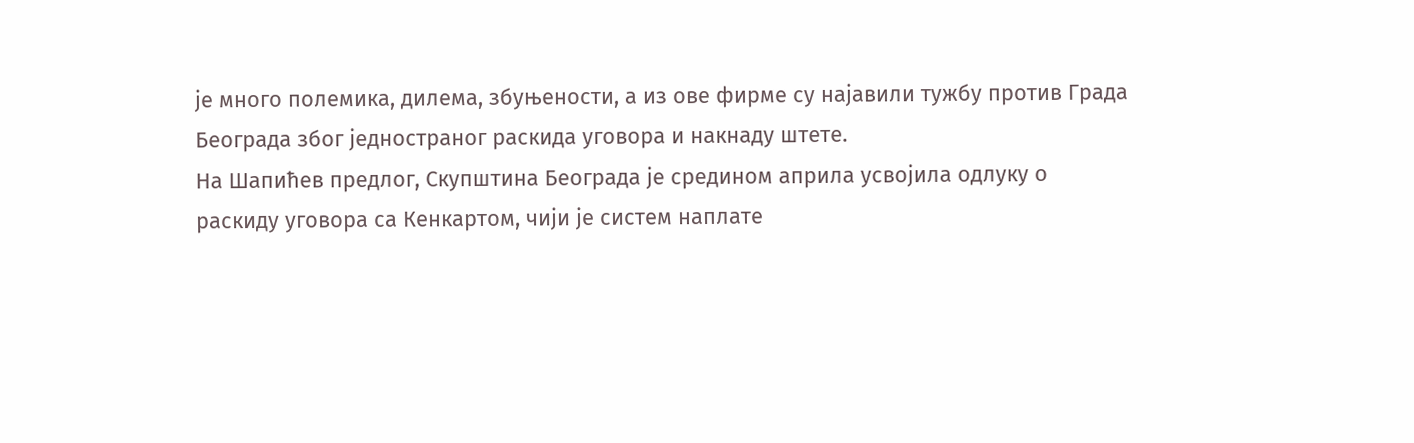је много полемика, дилема, збуњености, а из ове фирме су најавили тужбу против Града Београда због једностраног раскида уговора и накнаду штете.
На Шапићев предлог, Скупштина Београда је средином априла усвојила одлуку о раскиду уговора са Кенкартом, чији је систем наплате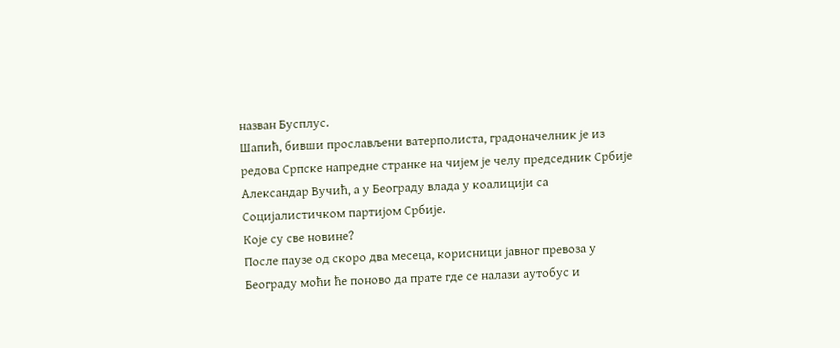назван Бусплус.
Шапић, бивши прослављени ватерполиста, градоначелник је из редова Српске напредне странке на чијем је челу председник Србије Александар Вучић, а у Београду влада у коалицији са Социјалистичком партијом Србије.
Које су све новине?
После паузе од скоро два месеца, корисници јавног превоза у Београду моћи ће поново да прате где се налази аутобус и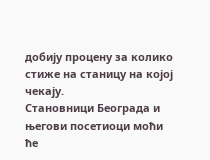добију процену за колико стиже на станицу на којој чекају.
Становници Београда и његови посетиоци моћи ће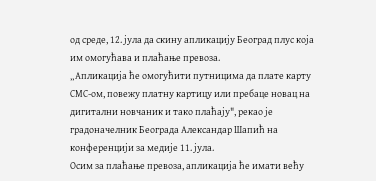од среде, 12. јула да скину апликацију Београд плус која им омогућава и плаћање превоза.
„Апликација ће омогућити путницима да плате карту СМС-ом, повежу платну картицу или пребаце новац на дигитални новчаник и тако плаћају", рекао је градоначелник Београда Александар Шапић на конференцији за медије 11. јула.
Осим за плаћање превоза, апликација ће имати већу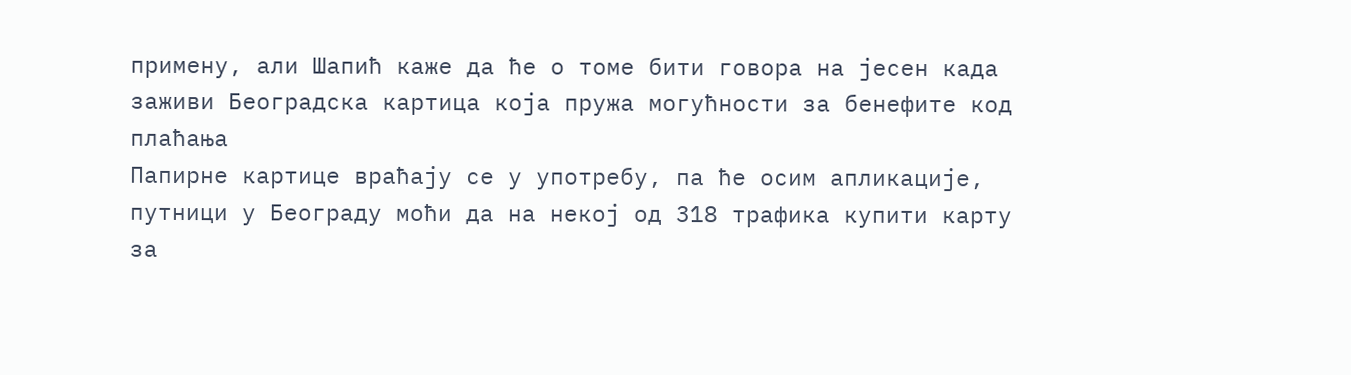примену, али Шапић каже да ће о томе бити говора на јесен када заживи Београдска картица која пружа могућности за бенефите код плаћања
Папирне картице враћају се у употребу, па ће осим апликације, путници у Београду моћи да на некој од 318 трафика купити карту за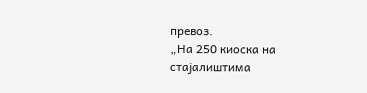превоз.
„На 250 киоска на стајалиштима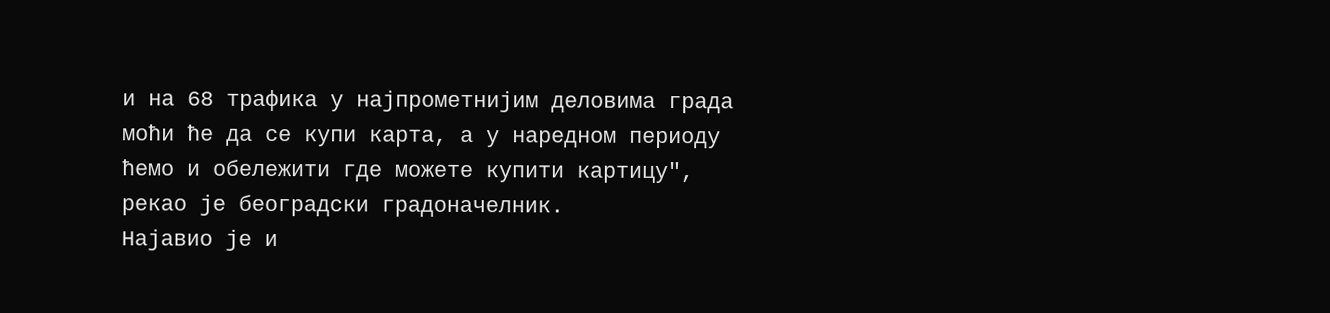и на 68 трафика у најпрометнијим деловима града моћи ће да се купи карта, а у наредном периоду ћемо и обележити где можете купити картицу", рекао је београдски градоначелник.
Најавио је и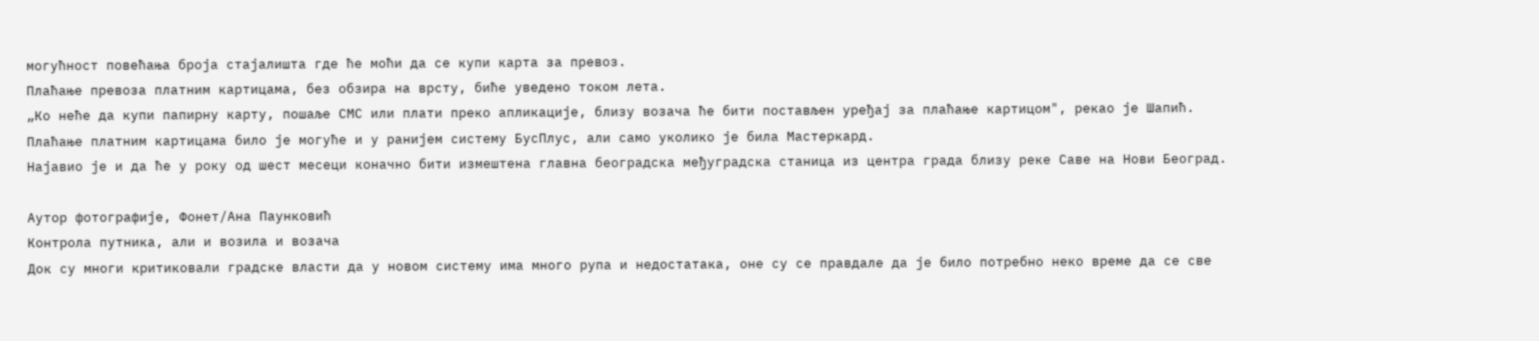могућност повећања броја стајалишта где ће моћи да се купи карта за превоз.
Плаћање превоза платним картицама, без обзира на врсту, биће уведено током лета.
„Ко неће да купи папирну карту, пошаље СМС или плати преко апликације, близу возача ће бити постављен уређај за плаћање картицом", рекао је Шапић.
Плаћање платним картицама било је могуће и у ранијем систему БусПлус, али само уколико је била Мастеркард.
Најавио је и да ће у року од шест месеци коначно бити измештена главна београдска међуградска станица из центра града близу реке Саве на Нови Београд.

Аутор фотографије, Фонет/Ана Паунковић
Контрола путника, али и возила и возача
Док су многи критиковали градске власти да у новом систему има много рупа и недостатака, оне су се правдале да је било потребно неко време да се све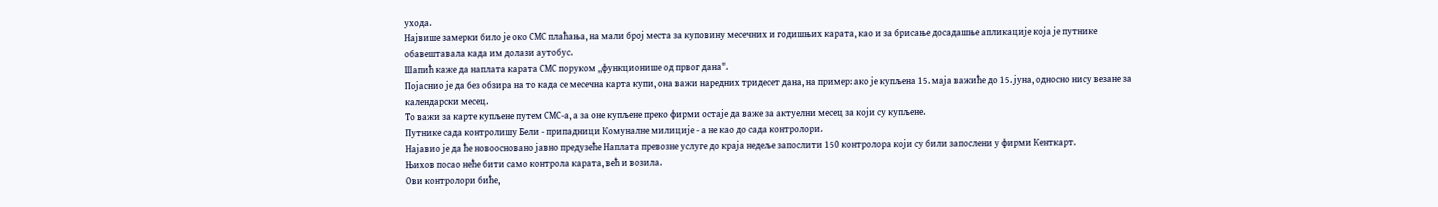ухода.
Највише замерки било је око СМС плаћања, на мали број места за куповину месечних и годишњих карата, као и за брисање досадашње апликације која је путнике обавештавала када им долази аутобус.
Шапић каже да наплата карата СМС поруком „функционише од првог дана".
Појаснио је да без обзира на то када се месечна карта купи, она важи наредних тридесет дана, на пример: ако је купљена 15. маја важиће до 15. јуна, односно нису везане за календарски месец.
То важи за карте купљене путем СМС-а, а за оне купљене преко фирми остаје да важе за актуелни месец за који су купљене.
Путнике сада контролишу Бели - припадници Комуналне милиције - а не као до сада контролори.
Најавио је да ће новоосновано јавно предузеће Наплата превозне услуге до краја недеље запослити 150 контролора који су били запослени у фирми Кенткарт.
Њихов посао неће бити само контрола карата, већ и возила.
Ови контролори биће,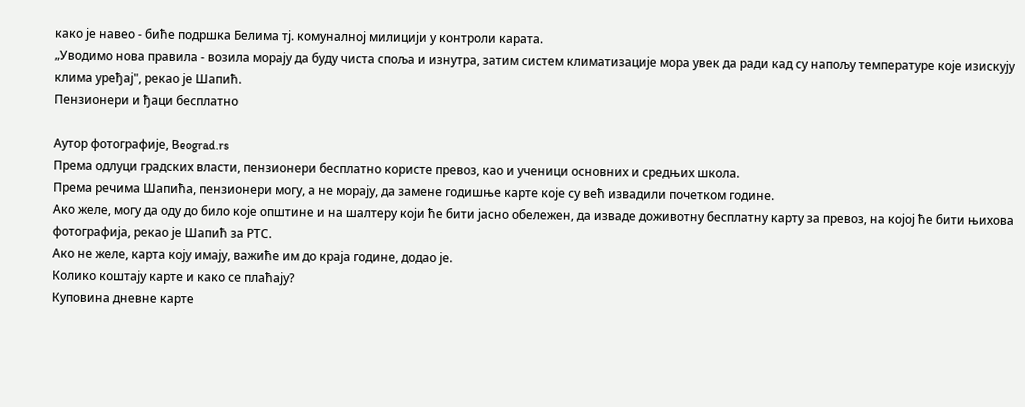како је навео - биће подршка Белима тј. комуналној милицији у контроли карата.
„Уводимо нова правила - возила морају да буду чиста споља и изнутра, затим систем климатизације мора увек да ради кад су напољу температуре које изискују клима уређај", рекао је Шапић.
Пензионери и ђаци бесплатно

Аутор фотографије, Beograd.rs
Према одлуци градских власти, пензионери бесплатно користе превоз, као и ученици основних и средњих школа.
Према речима Шапића, пензионери могу, а не морају, да замене годишње карте које су већ извадили почетком године.
Ако желе, могу да оду до било које општине и на шалтеру који ће бити јасно обележен, да изваде доживотну бесплатну карту за превоз, на којој ће бити њихова фотографија, рекао је Шапић за РТС.
Ако не желе, карта коју имају, важиће им до краја године, додао је.
Колико коштају карте и како се плаћају?
Куповина дневне карте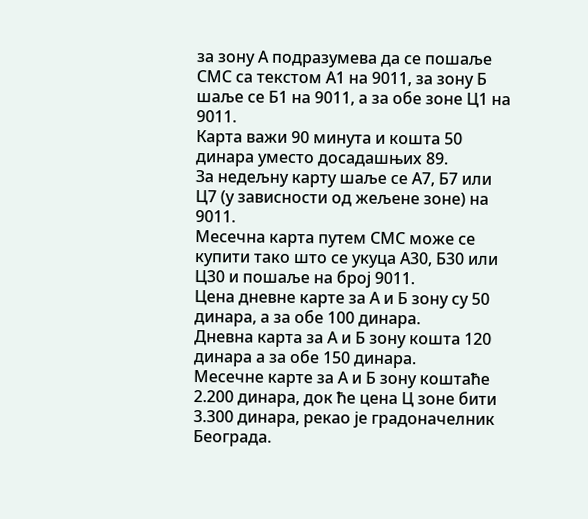за зону А подразумева да се пошаље СМС са текстом А1 на 9011, за зону Б шаље се Б1 на 9011, а за обе зоне Ц1 на 9011.
Карта важи 90 минута и кошта 50 динара уместо досадашњих 89.
За недељну карту шаље се А7, Б7 или Ц7 (у зависности од жељене зоне) на 9011.
Месечна карта путем СМС може се купити тако што се укуца А30, Б30 или Ц30 и пошаље на број 9011.
Цена дневне карте за А и Б зону су 50 динара, а за обе 100 динара.
Дневна карта за А и Б зону кошта 120 динара а за обе 150 динара.
Месечне карте за А и Б зону коштаће 2.200 динара, док ће цена Ц зоне бити 3.300 динара, рекао је градоначелник Београда.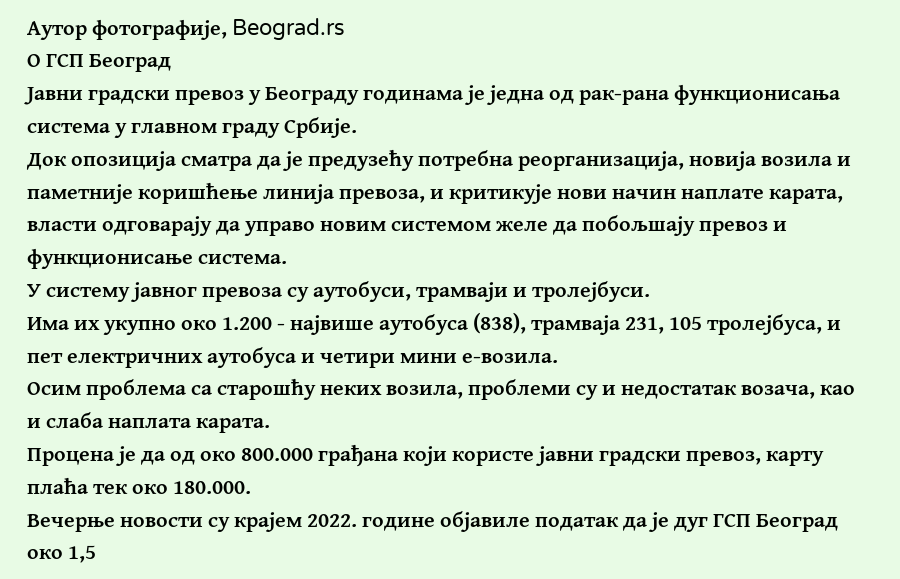Аутор фотографије, Beograd.rs
О ГСП Београд
Јавни градски превоз у Београду годинама је једна од рак-рана функционисања система у главном граду Србије.
Док опозиција сматра да је предузећу потребна реорганизација, новија возила и паметније коришћење линија превоза, и критикује нови начин наплате карата, власти одговарају да управо новим системом желе да побољшају превоз и функционисање система.
У систему јавног превоза су аутобуси, трамваји и тролејбуси.
Има их укупно око 1.200 - највише аутобуса (838), трамваја 231, 105 тролејбуса, и пет електричних аутобуса и четири мини е-возила.
Осим проблема са старошћу неких возила, проблеми су и недостатак возача, као и слаба наплата карата.
Процена је да од око 800.000 грађана који користе јавни градски превоз, карту плаћа тек око 180.000.
Вечерње новости су крајем 2022. године објавиле податак да је дуг ГСП Београд око 1,5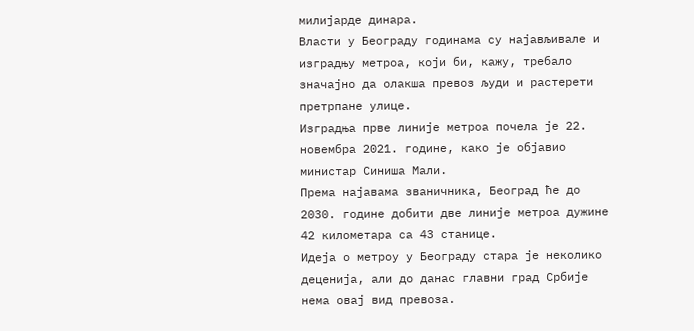милијарде динара.
Власти у Београду годинама су најављивале и изградњу метроа, који би, кажу, требало значајно да олакша превоз људи и растерети претрпане улице.
Изградња прве линије метроа почела је 22. новембра 2021. године, како је објавио министар Синиша Мали.
Према најавама званичника, Београд ће до 2030. године добити две линије метроа дужине 42 километара са 43 станице.
Идеја о метроу у Београду стара је неколико деценија, али до данас главни град Србије нема овај вид превоза.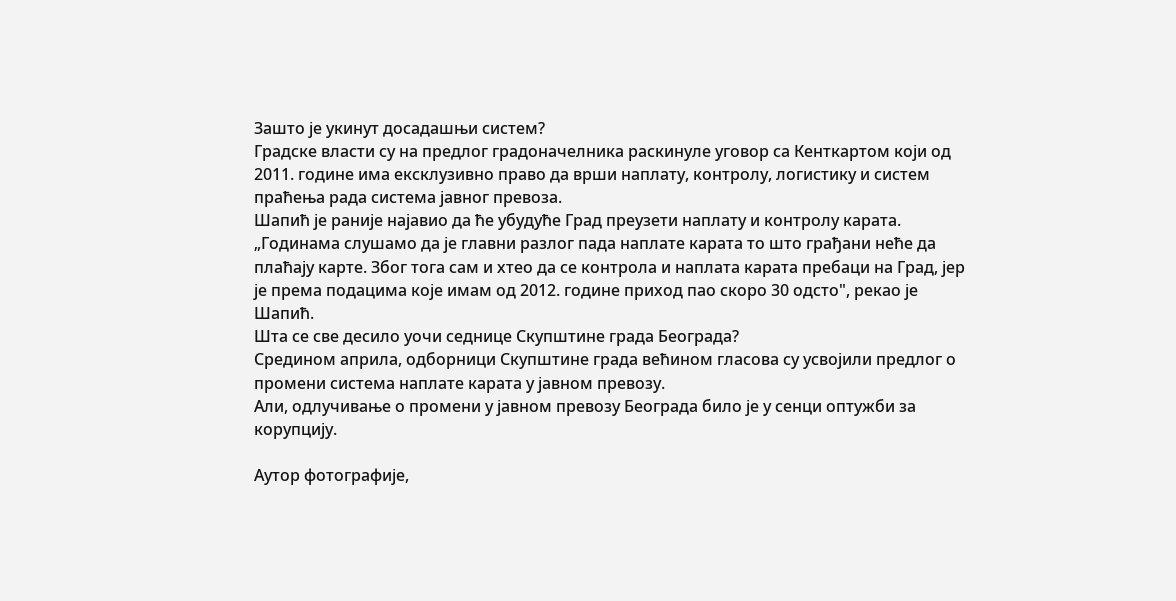Зашто је укинут досадашњи систем?
Градске власти су на предлог градоначелника раскинуле уговор са Кенткартом који од 2011. године има ексклузивно право да врши наплату, контролу, логистику и систем праћења рада система јавног превоза.
Шапић је раније најавио да ће убудуће Град преузети наплату и контролу карата.
„Годинама слушамо да је главни разлог пада наплате карата то што грађани неће да плаћају карте. Због тога сам и хтео да се контрола и наплата карата пребаци на Град, јер је према подацима које имам од 2012. године приход пао скоро 30 одсто", рекао је Шапић.
Шта се све десило уочи седнице Скупштине града Београда?
Средином априла, одборници Скупштине града већином гласова су усвојили предлог о промени система наплате карата у јавном превозу.
Али, одлучивање о промени у јавном превозу Београда било је у сенци оптужби за корупцију.

Аутор фотографије,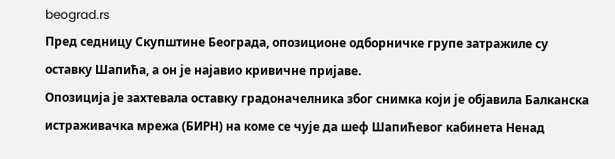beograd.rs
Пред седницу Скупштине Београда, опозиционе одборничке групе затражиле су оставку Шапића, а он је најавио кривичне пријаве.
Опозиција је захтевала оставку градоначелника због снимка који је објавила Балканска истраживачка мрежа (БИРН) на коме се чује да шеф Шапићевог кабинета Ненад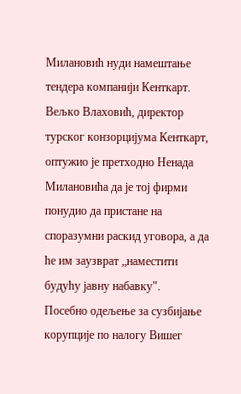Милановић нуди намештање тендера компанији Кенткарт.
Вељко Влаховић, директор турског конзорцијума Кенткарт, оптужио је претходно Ненада Милановића да је тој фирми понудио да пристане на споразумни раскид уговора, а да ће им заузврат „наместити будућу јавну набавку".
Посебно одељење за сузбијање корупције по налогу Вишег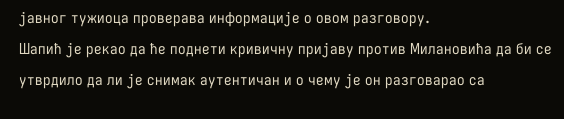јавног тужиоца проверава информације о овом разговору.
Шапић је рекао да ће поднети кривичну пријаву против Милановића да би се утврдило да ли је снимак аутентичан и о чему је он разговарао са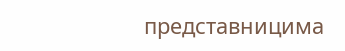представницима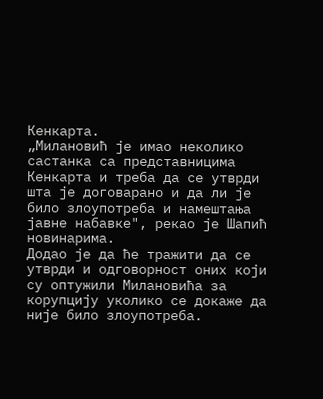Кенкарта.
„Милановић је имао неколико састанка са представницима Кенкарта и треба да се утврди шта је договарано и да ли је било злоупотреба и намештања јавне набавке", рекао је Шапић новинарима.
Додао је да ће тражити да се утврди и одговорност оних који су оптужили Милановића за корупцију уколико се докаже да није било злоупотреба.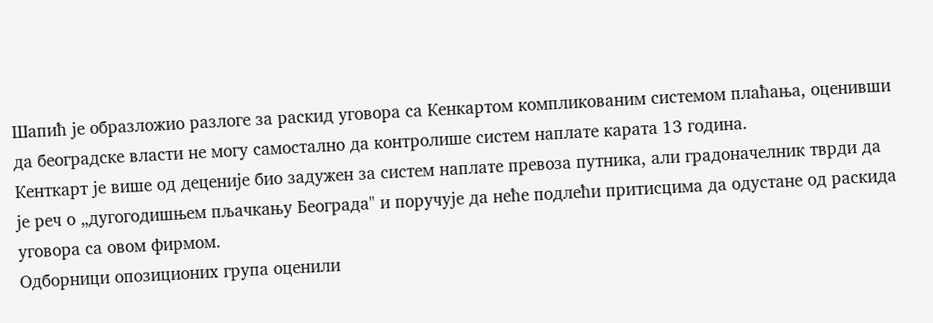Шапић је образложио разлоге за раскид уговора са Кенкартом компликованим системом плаћања, оценивши да београдске власти не могу самостално да контролише систем наплате карата 13 година.
Кенткарт је више од деценије био задужен за систем наплате превоза путника, али градоначелник тврди да је реч о „дугогодишњем пљачкању Београда" и поручује да неће подлећи притисцима да одустане од раскида уговора са овом фирмом.
Одборници опозиционих група оценили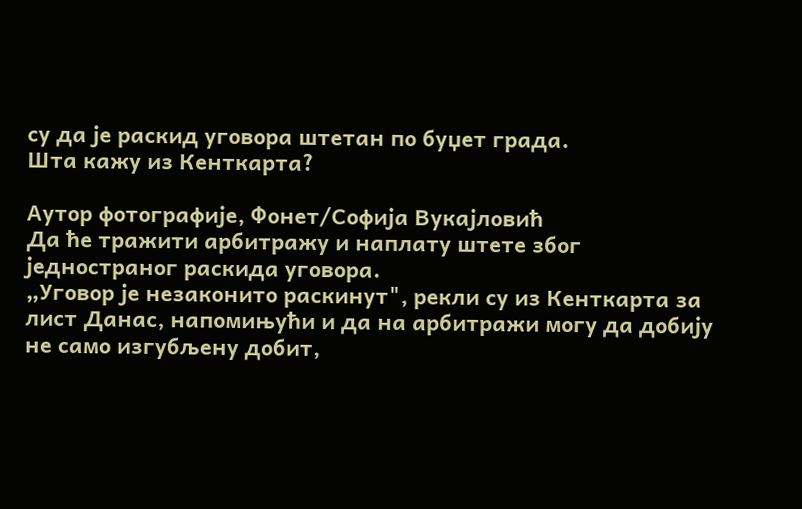су да је раскид уговора штетан по буџет града.
Шта кажу из Кенткарта?

Аутор фотографије, Фонет/Софија Вукајловић
Да ће тражити арбитражу и наплату штете због једностраног раскида уговора.
„Уговор је незаконито раскинут", рекли су из Кенткарта за лист Данас, напомињући и да на арбитражи могу да добију не само изгубљену добит,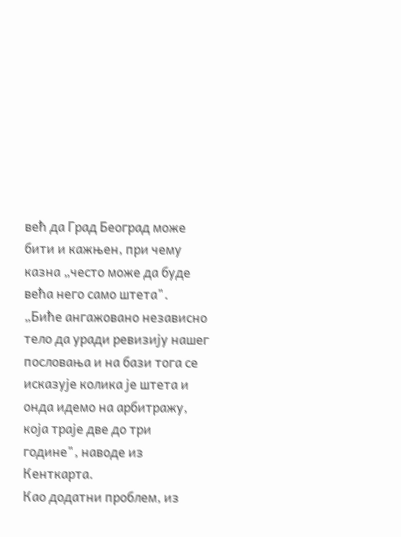већ да Град Београд може бити и кажњен, при чему казна „често може да буде већа него само штета".
„Биће ангажовано независно тело да уради ревизију нашег пословања и на бази тога се исказује колика је штета и онда идемо на арбитражу, која траје две до три године", наводе из Кенткарта.
Као додатни проблем, из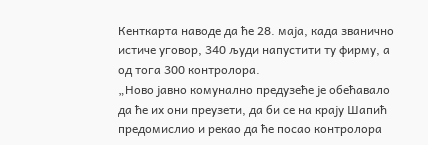Кенткарта наводе да ће 28. маја, када званично истиче уговор, 340 људи напустити ту фирму, а од тога 300 контролора.
„Ново јавно комунално предузеће је обећавало да ће их они преузети, да би се на крају Шапић предомислио и рекао да ће посао контролора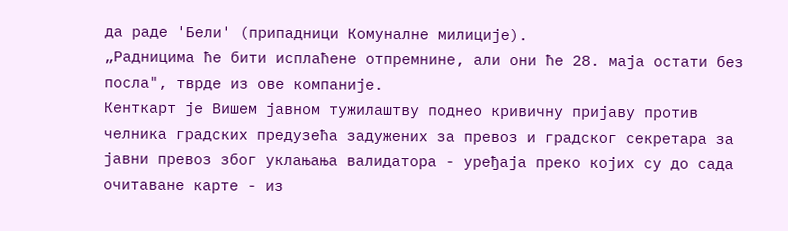да раде 'Бели' (припадници Комуналне милиције).
„Радницима ће бити исплаћене отпремнине, али они ће 28. маја остати без посла", тврде из ове компаније.
Кенткарт је Вишем јавном тужилаштву поднео кривичну пријаву против челника градских предузећа задужених за превоз и градског секретара за јавни превоз због уклањања валидатора - уређаја преко којих су до сада очитаване карте - из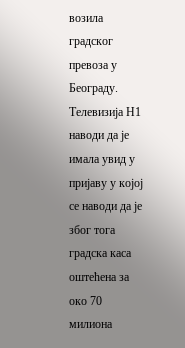возила градског превоза у Београду.
Телевизија Н1 наводи да је имала увид у пријаву у којој се наводи да је због тога градска каса оштећена за око 70 милиона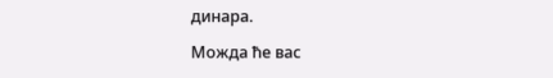динара.

Можда ће вас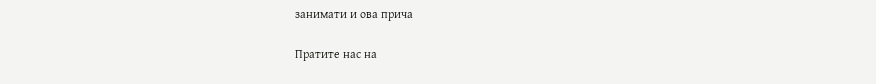занимати и ова прича

Пратите нас на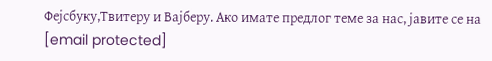Фејсбуку,Твитеру и Вајберу. Ако имате предлог теме за нас, јавите се на [email protected]